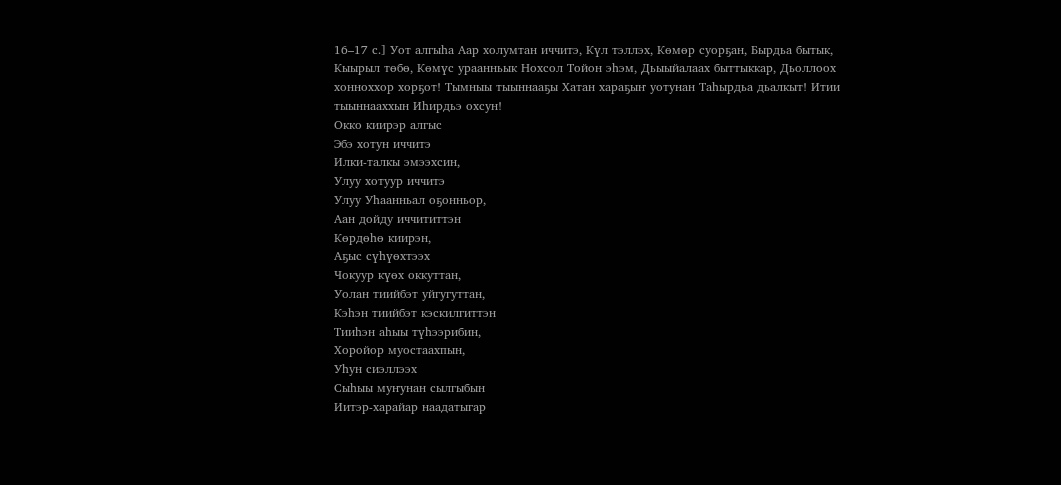16–17 с.] Уот алгыһа Аар холумтан иччитэ, Күл тэллэх, Көмөр суорҕан, Бырдьа бытык, Кыырыл төбө, Көмүс ураанньык Нохсол Тойон эһэм, Дьыыйалаах быттыккар, Дьоллоох хонноххор хорҕот! Тымныы тыыннааҕы Хатан хараҕыҥ уотунан Таһырдьа дьалкыт! Итии тыыннааххын Иһирдьэ охсун!
Окко киирэр алгыс
Эбэ хотун иччитэ
Илки-талкы эмээхсин,
Улуу хотуур иччитэ
Улуу Уһаанньал оҕонньор,
Аан дойду иччититтэн
Көрдөһө киирэн,
Аҕыс сүһүөхтээх
Чокуур күөх оккуттан,
Уолан тиийбэт уйгугуттан,
Кэһэн тиийбэт кэскилгиттэн
Тииһэн аһыы түһээрибин,
Хоройор муостаахпын,
Уһун сиэллээх
Сыһыы муҥунан сылгыбын
Иитэр-харайар наадатыгар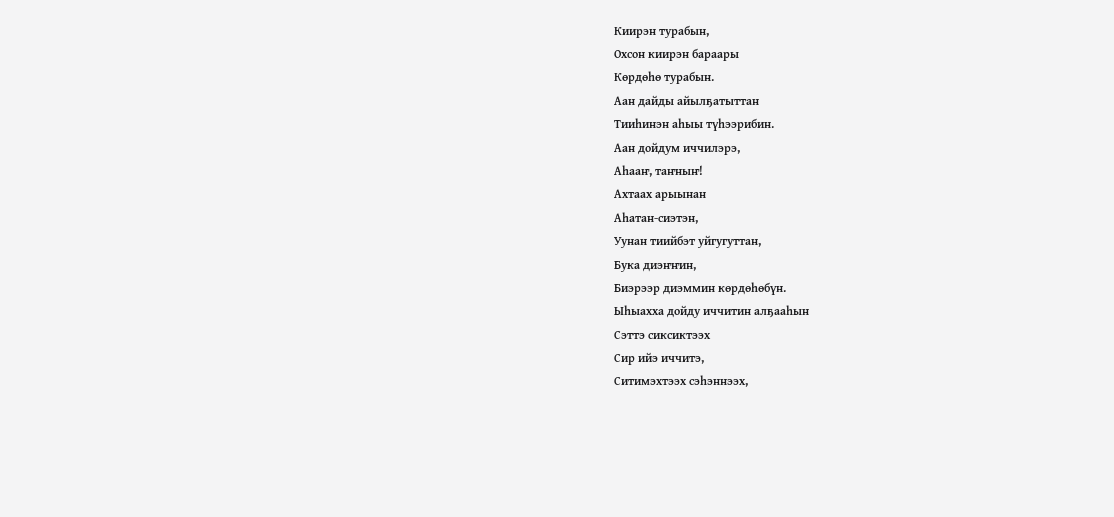Киирэн турабын,
Охсон киирэн бараары
Көрдөһө турабын.
Аан дайды айылҕатыттан
Тииһинэн аһыы түһээрибин.
Аан дойдум иччилэрэ,
Аһааҥ, таҥныҥ!
Ахтаах арыынан
Аһатан-сиэтэн,
Уунан тиийбэт уйгугуттан,
Бука диэҥҥин,
Биэрээр диэммин көрдөһөбүн.
Ыһыахха дойду иччитин алҕааһын
Сэттэ сиксиктээх
Сир ийэ иччитэ,
Ситимэхтээх сэһэннээх,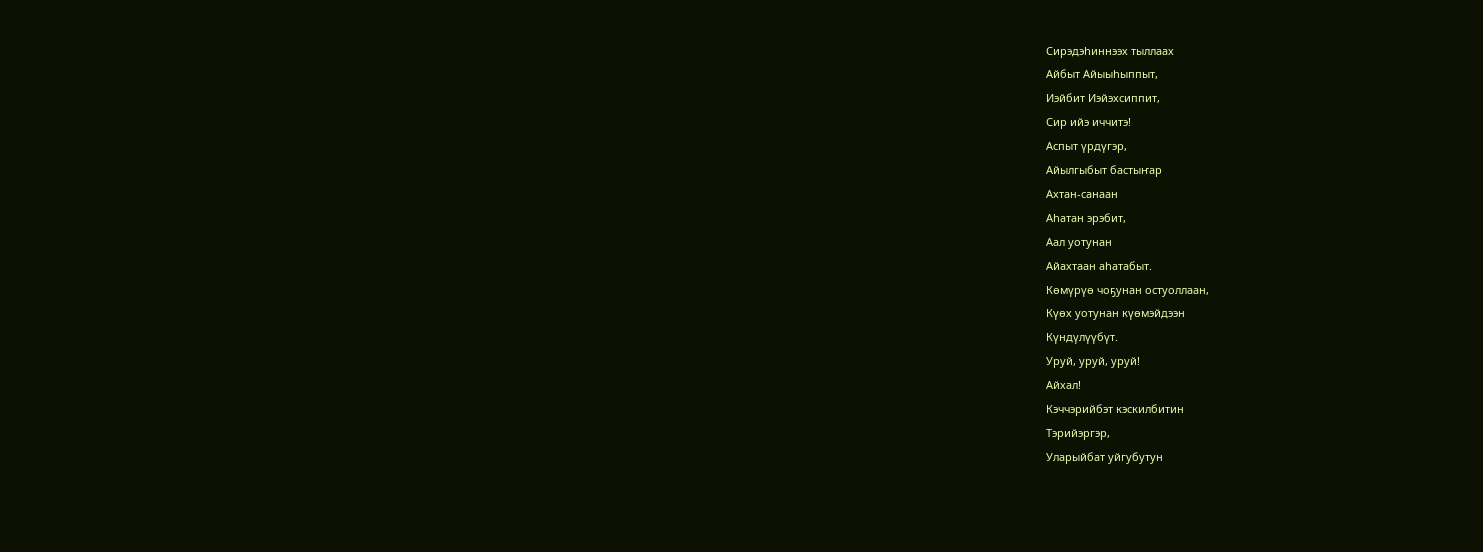Сирэдэһиннээх тыллаах
Айбыт Айыыһыппыт,
Иэйбит Иэйэхсиппит,
Сир ийэ иччитэ!
Аспыт үрдүгэр,
Айылгыбыт бастыҥар
Ахтан-санаан
Аһатан эрэбит,
Аал уотунан
Айахтаан аһатабыт.
Көмүрүө чоҕунан остуоллаан,
Күөх уотунан күөмэйдээн
Күндүлүүбүт.
Уруй, уруй, уруй!
Айхал!
Кэччэрийбэт кэскилбитин
Тэрийэргэр,
Уларыйбат уйгубутун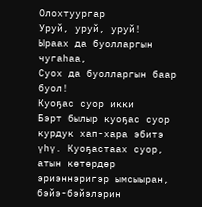Олохтуургар
Уруй, уруй, уруй!
Ыраах да буолларгын чугаһаа,
Суох да буолларгын баар буол!
Куоҕас суор икки
Бэрт былыр куоҕас суор курдук хап-хара эбитэ үһү. Куоҕастаах суор, атын көтөрдөр эриэннэригэр ымсыыран, бэйэ-бэйэлэрин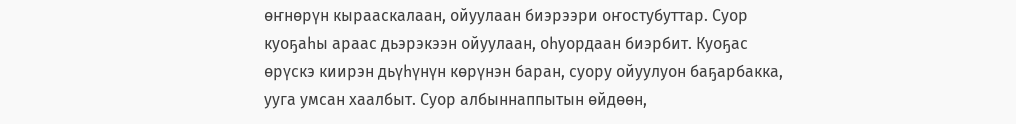өҥнөрүн кырааскалаан, ойуулаан биэрээри оҥостубуттар. Суор куоҕаһы араас дьэрэкээн ойуулаан, оһуордаан биэрбит. Куоҕас өрүскэ киирэн дьүһүнүн көрүнэн баран, суору ойуулуон баҕарбакка, ууга умсан хаалбыт. Суор албыннаппытын өйдөөн,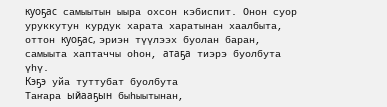куоҕас самыытын ыыра охсон кэбиспит. Онон суор уруккутун курдук харата харатынан хаалбыта, оттон куоҕас, эриэн түүлээх буолан баран, самыыта хаптаччы оһон, атаҕа тиэрэ буолбута үһү.
Кэҕэ уйа туттубат буолбута
Таҥара ыйааҕын быһыытынан,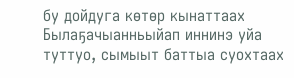бу дойдуга көтөр кынаттаах Былаҕачыанньыйап иннинэ уйа туттуо, сымыыт баттыа суохтаах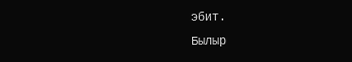эбит.
Былыр